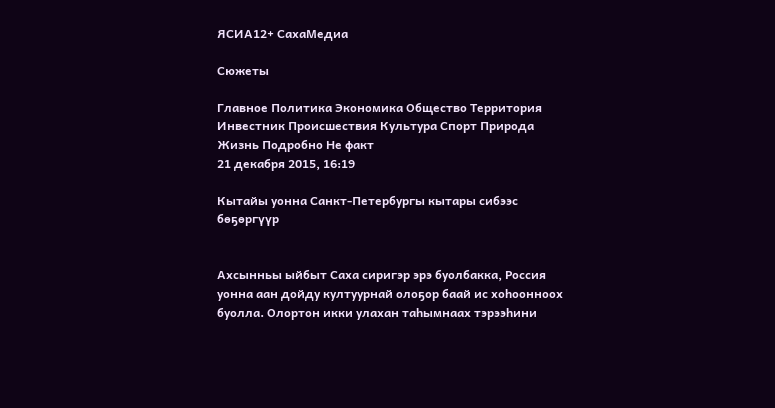ЯСИА12+ СахаМедиа

Сюжеты

Главное Политика Экономика Общество Территория Инвестник Происшествия Культура Спорт Природа Жизнь Подробно Не факт
21 декабря 2015, 16:19

Кытайы уонна Санкт-Петербургы кытары сибээс бөҕөргүүр


Ахсынньы ыйбыт Саха сиригэр эрэ буолбакка, Россия уонна аан дойду култуурнай олоҕор баай ис хоһоонноох буолла. Олортон икки улахан таһымнаах тэрээһини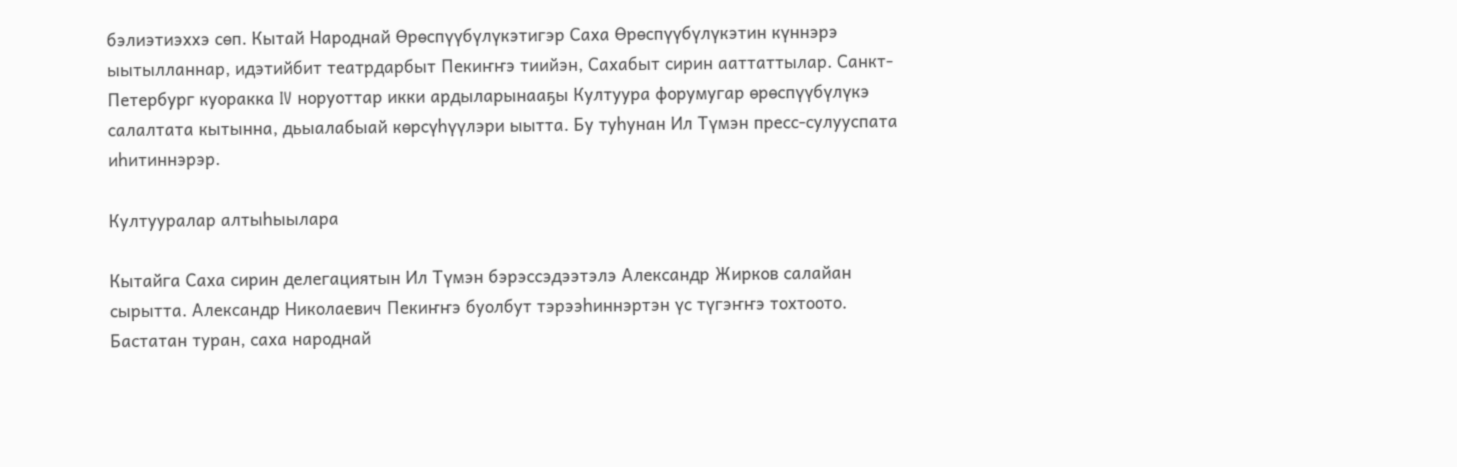бэлиэтиэххэ сөп. Кытай Народнай Өрөспүүбүлүкэтигэр Саха Өрөспүүбүлүкэтин күннэрэ ыытылланнар, идэтийбит театрдарбыт Пекиҥҥэ тиийэн, Сахабыт сирин ааттаттылар. Санкт-Петербург куоракка IV норуоттар икки ардыларынааҕы Култуура форумугар өрөспүүбүлүкэ салалтата кытынна, дьыалабыай көрсүһүүлэри ыытта. Бу туһунан Ил Түмэн пресс-сулууспата иһитиннэрэр.

Култууралар алтыһыылара

Кытайга Саха сирин делегациятын Ил Түмэн бэрэссэдээтэлэ Александр Жирков салайан сырытта. Александр Николаевич Пекиҥҥэ буолбут тэрээһиннэртэн үс түгэҥҥэ тохтоото. Бастатан туран, саха народнай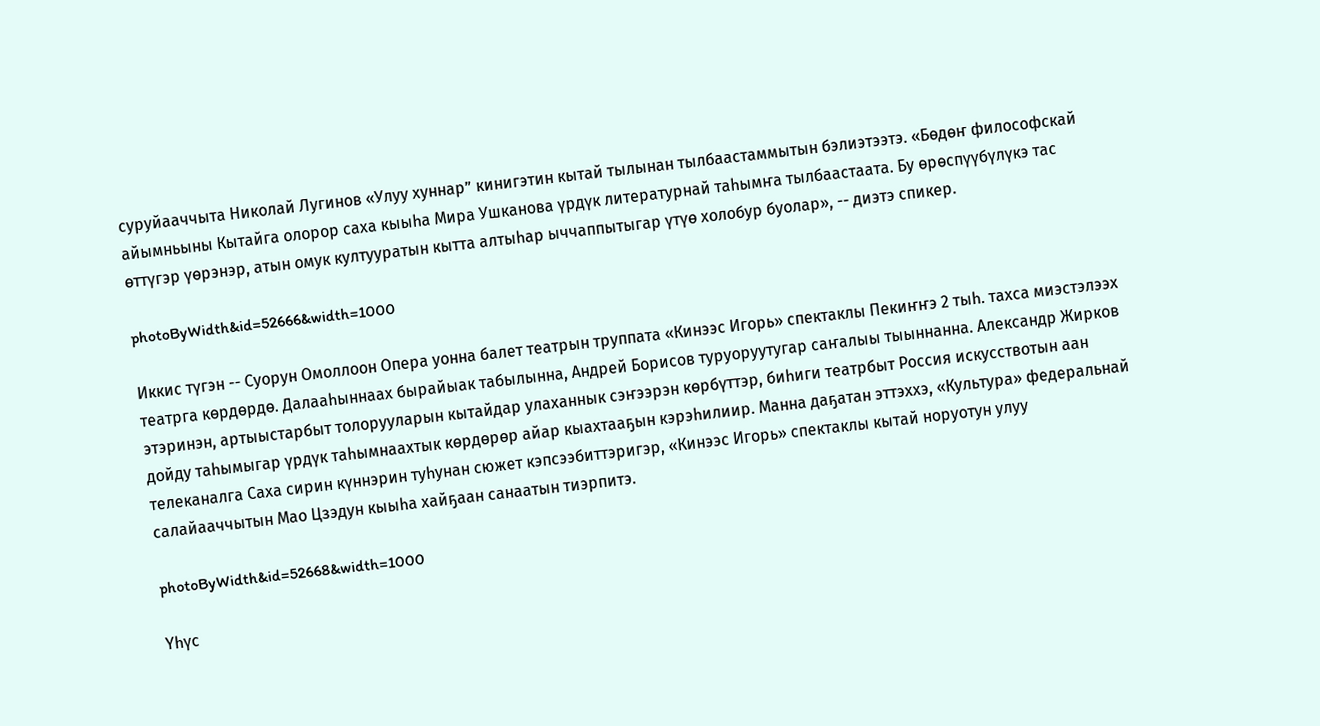суруйааччыта Николай Лугинов «Улуу хуннар” кинигэтин кытай тылынан тылбаастаммытын бэлиэтээтэ. «Бөдөҥ философскай айымньыны Кытайга олорор саха кыыһа Мира Ушканова үрдүк литературнай таһымҥа тылбаастаата. Бу өрөспүүбүлүкэ тас өттүгэр үөрэнэр, атын омук култууратын кытта алтыһар ыччаппытыгар үтүө холобур буолар», -- диэтэ спикер.

photoByWidth&id=52666&width=1000

Иккис түгэн -- Суорун Омоллоон Опера уонна балет театрын труппата «Кинээс Игорь» спектаклы Пекиҥҥэ 2 тыһ. тахса миэстэлээх театрга көрдөрдө. Далааһыннаах бырайыак табылынна, Андрей Борисов туруоруутугар саҥалыы тыыннанна. Александр Жирков этэринэн, артыыстарбыт толорууларын кытайдар улаханнык сэҥээрэн көрбүттэр, биһиги театрбыт Россия искусствотын аан дойду таһымыгар үрдүк таһымнаахтык көрдөрөр айар кыахтааҕын кэрэһилиир. Манна даҕатан эттэххэ, «Культура» федеральнай телеканалга Саха сирин күннэрин туһунан сюжет кэпсээбиттэригэр, «Кинээс Игорь» спектаклы кытай норуотун улуу салайааччытын Мао Цзэдун кыыһа хайҕаан санаатын тиэрпитэ.

photoByWidth&id=52668&width=1000

Үһүс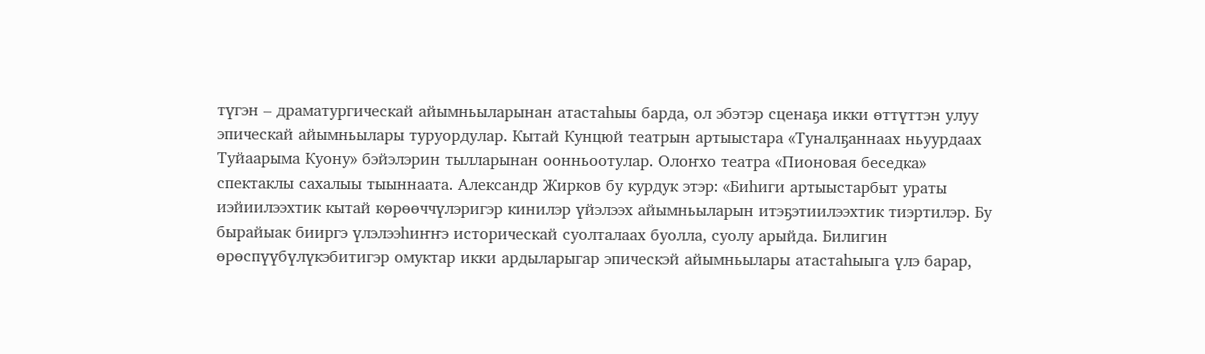түгэн – драматургическай айымньыларынан атастаһыы барда, ол эбэтэр сценаҕа икки өттүттэн улуу эпическай айымньылары туруордулар. Кытай Кунцюй театрын артыыстара «Туналҕаннаах ньуурдаах Туйаарыма Куону» бэйэлэрин тылларынан оонньоотулар. Олоҥхо театра «Пионовая беседка» спектаклы сахалыы тыыннаата. Александр Жирков бу курдук этэр: «Биһиги артыыстарбыт ураты иэйиилээхтик кытай көрөөччүлэригэр кинилэр үйэлээх айымньыларын итэҕэтиилээхтик тиэртилэр. Бу бырайыак бииргэ үлэлээһиҥҥэ историческай суолталаах буолла, суолу арыйда. Билигин өрөспүүбүлүкэбитигэр омуктар икки ардыларыгар эпическэй айымньылары атастаһыыга үлэ барар,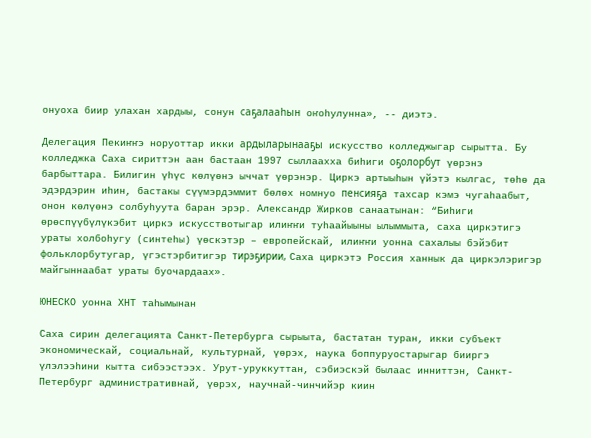онуоха биир улахан хардыы, сонун саҕалааһын оҥоһулунна», -- диэтэ.

Делегация Пекиҥҥэ норуоттар икки ардыларынааҕы искусство колледжыгар сырытта. Бу колледжка Саха сириттэн аан бастаан 1997 сыллаахха биһиги оҕолорбут үөрэнэ барбыттара. Билигин үһүс көлүөнэ ыччат үөрэнэр. Циркэ артыыһын үйэтэ кылгас, төһө да эдэрдэрин иһин, бастакы сүүмэрдэммит бөлөх номнуо пенсияҕа тахсар кэмэ чугаһаабыт, онон көлүөнэ солбуһуута баран эрэр. Александр Жирков санаатынан: “Биһиги өрөспүүбүлүкэбит циркэ искусствотыгар илиҥҥи туһаайыыны ылыммыта, саха циркэтигэ ураты холбоһугу (синтеһы) үөскэтэр – европейскай, илиҥҥи уонна сахалыы бэйэбит фольклорбутугар, үгэстэрбитигэр тирэҕирии, Саха циркэтэ Россия ханнык да циркэлэригэр майгыннаабат ураты буочардаах».

ЮНЕСКО уонна ХНТ таһымынан

Саха сирин делегацията Санкт-Петербурга сырыыта, бастатан туран, икки субъект экономическай, социальнай, культурнай, үөрэх, наука боппуруостарыгар бииргэ үлэлээһини кытта сибээстээх. Урут-уруккуттан, сэбиэскэй былаас инниттэн, Санкт-Петербург административнай, үөрэх, научнай-чинчийэр киин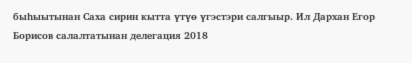быһыытынан Саха сирин кытта үтүө үгэстэри салгыыр. Ил Дархан Егор Борисов салалтатынан делегация 2018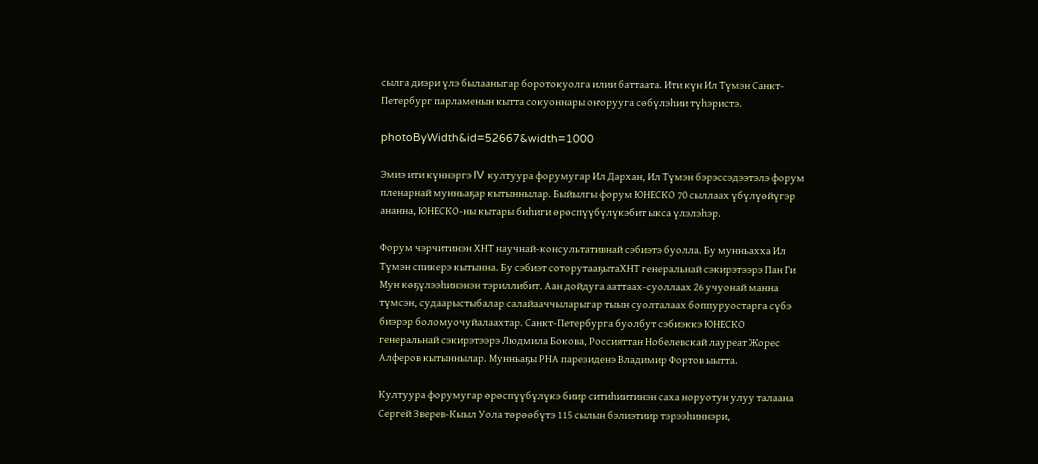сылга диэри үлэ былааныгар боротокуолга илии баттаата. Ити күн Ил Түмэн Санкт-Петербург парламенын кытта сокуоннары оҥорууга сөбүлэһии түһэристэ.

photoByWidth&id=52667&width=1000

Эмиэ ити күннэргэ IV култуура форумугар Ил Дархан, Ил Түмэн бэрэссэдээтэлэ форум пленарнай мунньаҕар кытыннылар. Быйылгы форум ЮНЕСКО 70 сыллаах үбүлүөйүгэр ананна, ЮНЕСКО-ны кытары биһиги өрөспүүбүлүкэбит ыкса үлэлэһэр.

Форум чэрчитинэн ХНТ научнай-консультативнай сэбиэтэ буолла. Бу мунньахха Ил Түмэн спикерэ кытынна. Бу сэбиэт соторутааҕытаХНТ генеральнай сэкирэтээрэ Пан Ги Мун көҕүлээһинэнэн тэриллибит. Аан дойдуга ааттаах-суоллаах 26 учуонай манна түмсэн, судаарыстыбалар салайааччыларыгар тыын суолталаах боппуруостарга сүбэ биэрэр боломуочуйалаахтар. Санкт-Петербурга буолбут сэбиэккэ ЮНЕСКО генеральнай сэкирэтээрэ Людмила Бокова, Россияттан Нобелевскай лауреат Жорес Алферов кытыннылар. Мунньаҕы РНА парезиденэ Владимир Фортов ыытта.

Култуура форумугар өрөспүүбүлүкэ биир ситиһиитинэн саха норуотун улуу талаана Сергей Зверев-Кыыл Уола төрөөбүтэ 115 сылын бэлиэтиир тэрээһиннэри,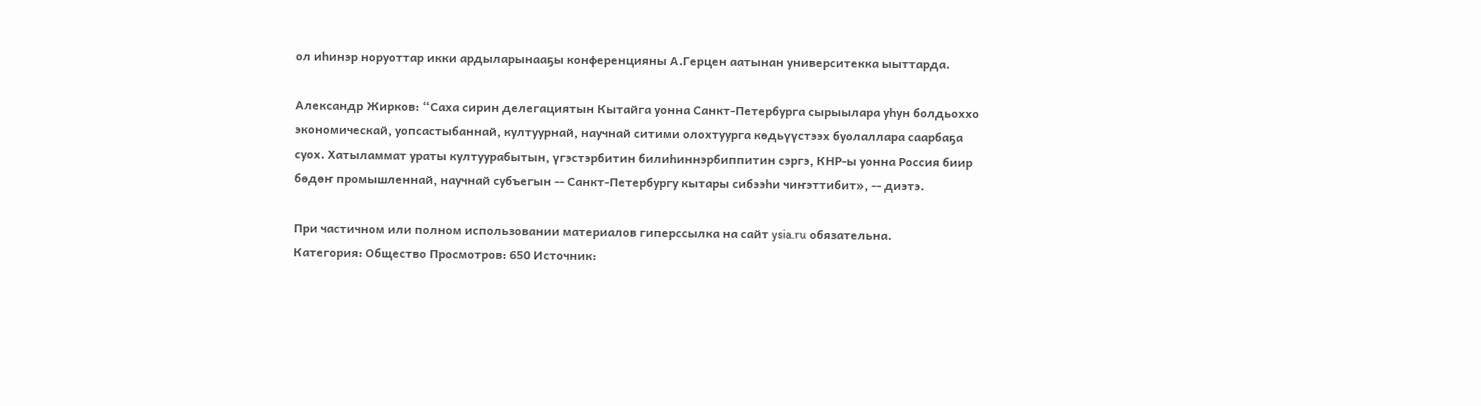ол иһинэр норуоттар икки ардыларынааҕы конференцияны А.Герцен аатынан университекка ыыттарда.

Александр Жирков: “Саха сирин делегациятын Кытайга уонна Санкт-Петербурга сырыылара уһун болдьоххо экономическай, уопсастыбаннай, култуурнай, научнай ситими олохтуурга көдьүүстээх буолаллара саарбаҕа суох. Хатыламмат ураты култуурабытын, үгэстэрбитин билиһиннэрбиппитин сэргэ, КНР-ы уонна Россия биир бөдөҥ промышленнай, научнай субъегын -- Санкт-Петербургу кытары сибээһи чиҥэттибит», -- диэтэ.

При частичном или полном использовании материалов гиперссылка на сайт ysia.ru обязательна.
Категория: Общество Просмотров: 650 Источник: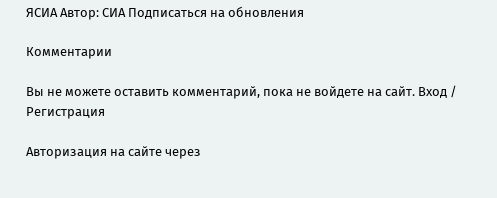ЯСИА Автор: СИА Подписаться на обновления

Комментарии

Вы не можете оставить комментарий, пока не войдете на сайт. Вход / Регистрация

Авторизация на сайте через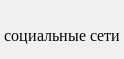социальные сети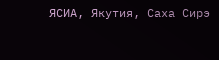ЯСИА, Якутия, Саха Сирэ